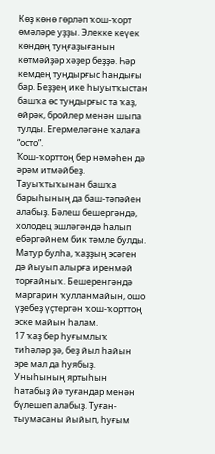Көҙ көнө гөрләп ҡош-ҡорт өмәләре уҙҙы. Элекке кеүек көндөң туңғаҙығанын көтмәйҙәр хәҙер беҙҙә. Һәр кемдең туңдырғыс һандығы бар. Беҙҙең ике һыуытҡыстан башҡа өс туңдырғыс та ҡаҙ, өйрәк, бройлер менән шыпа тулды. Егермеләгәне ҡалаға “осто”.
Ҡош-ҡорттоң бер нәмәһен дә әрәм итмәйбеҙ. Тауыҡтыҡынан башҡа барыһының да баш-тәпәйен алабыҙ. Бәлеш бешергәндә, холодец эшләгәндә һалып ебәргәйнем бик тәмле булды. Матур булһа, ҡаҙҙың эсәген дә йыуып алырға иренмәй торғайныҡ. Бешеренгәндә маргарин ҡулланмайын, ошо үҙебеҙ үҫтергән ҡош-ҡорттоң эске майын һалам.
17 ҡаҙ бер һуғымлыҡ тиһәләр ҙә, беҙ йыл һайын эре мал да һуябыҙ. Уныһының яртыһын һатабыҙ йә туғандар менән бүлешеп алабыҙ. Туған-тыумасаны йыйып, һуғым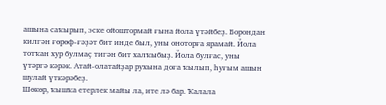ашына саҡырып, эске ойоштормай ғына йола үтәйбеҙ. Борондан килгән ғөрөф-ғәҙәт бит инде был, уны оноторға ярамай. Йола тотҡан хур булмаҫ тигән бит халҡыбыҙ. Йола булғас, уны үтәргә кәрәк. Атай-олатайҙар рухына доға ҡылып, һуғым ашын шулай үткәрәбеҙ.
Шөкөр, ҡышҡа етерлек майы ла, ите лә бар. Ҡалала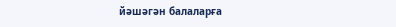йәшәгән балаларға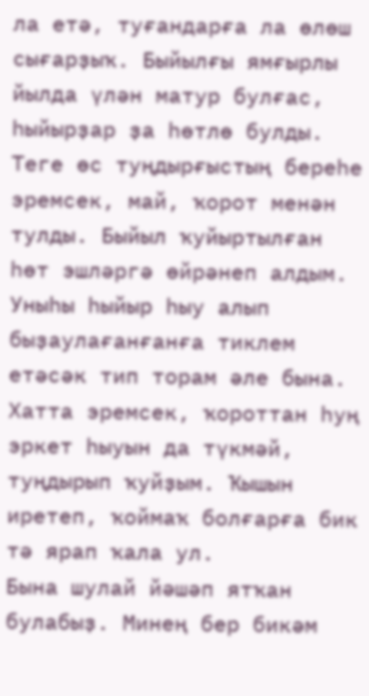ла етә, туғандарға ла өлөш сығарҙыҡ. Быйылғы ямғырлы йылда үлән матур булғас, һыйырҙар ҙа һөтлө булды. Теге өс туңдырғыстың береһе эремсек, май, ҡорот менән тулды. Быйыл ҡуйыртылған һөт эшләргә өйрәнеп алдым. Уныһы һыйыр һыу алып быҙаулағанғанға тиклем етәсәк тип торам әле бына.
Хатта эремсек, ҡороттан һуң эркет һыуын да түкмәй, туңдырып ҡуйҙым. Ҡышын иретеп, ҡоймаҡ болғарға бик тә ярап ҡала ул.
Бына шулай йәшәп ятҡан булабыҙ. Минең бер бикәм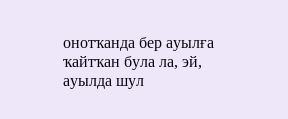онотҡанда бер ауылға ҡайтҡан була ла, эй, ауылда шул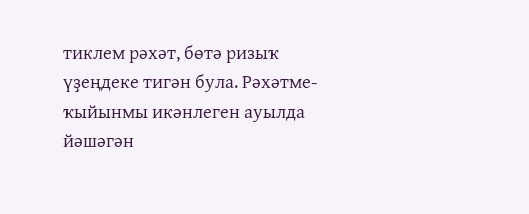тиклем рәхәт, бөтә ризыҡ үҙеңдеке тигән була. Рәхәтме-ҡыйынмы икәнлеген ауылда йәшәгән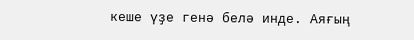кеше үҙе генә белә инде. Аяғың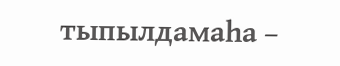тыпылдамаһа –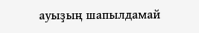ауыҙың шапылдамай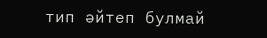тип әйтеп булмай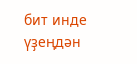бит инде үҙеңдән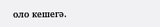оло кешегә.